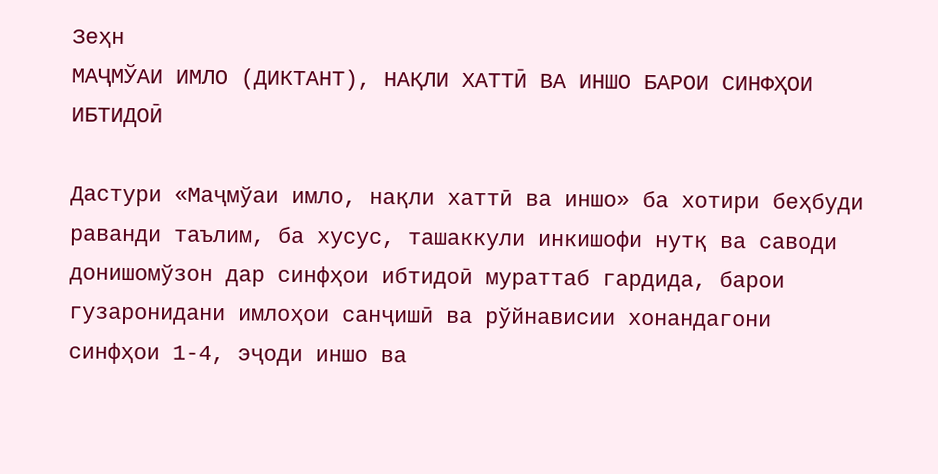Зеҳн
МАҶМЎАИ ИМЛО (ДИКТАНТ), НАҚЛИ ХАТТӢ ВА ИНШО БАРОИ СИНФҲОИ ИБТИДОӢ

Дастури «Маҷмўаи имло, нақли хаттӣ ва иншо» ба хотири беҳбуди раванди таълим, ба хусус, ташаккули инкишофи нутқ ва саводи донишомўзон дар синфҳои ибтидоӣ мураттаб гардида, барои гузаронидани имлоҳои санҷишӣ ва рўйнависии хонандагони синфҳои 1-4, эҷоди иншо ва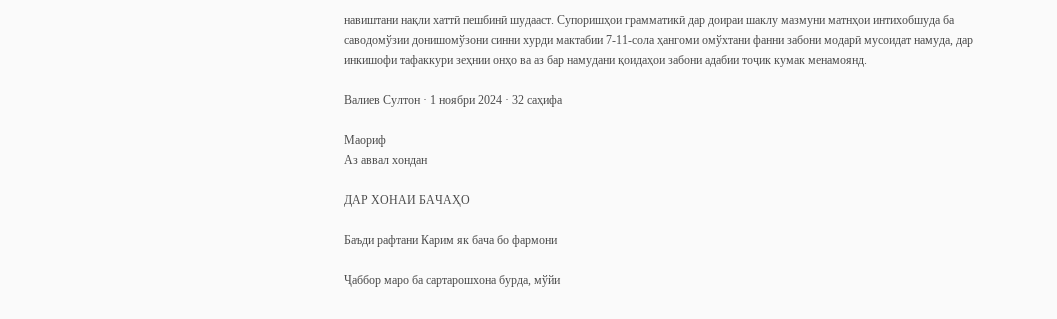навиштани нақли хаттӣ пешбинӣ шудааст. Супоришҳои грамматикӣ дар доираи шаклу мазмуни матнҳои интихобшуда ба саводомўзии донишомўзони синни хурди мактабии 7-11-сола ҳангоми омўхтани фанни забони модарӣ мусоидат намуда, дар инкишофи тафаккури зеҳнии онҳо ва аз бар намудани қоидаҳои забони адабии тоҷик кумак менамоянд.

Валиев Султон · 1 ноябри 2024 · 32 саҳифа

Маориф
Аз аввал хондан

ДАР ХОНАИ БАЧАҲО

Баъди рафтани Карим як бача бо фармони

Ҷаббор маро ба сартарошхона бурда, мўйи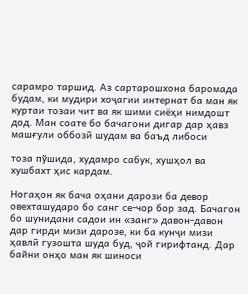сарамро таршид. Аз сартарошхона баромада будам, ки мудири хоҷагии интернат ба ман як куртаи тозаи чит ва як шими сиёҳи нимдошт дод. Ман соате бо бачагони дигар дар ҳавз машғули оббозӣ шудам ва баъд либоси

тоза пўшида, худамро сабук, хушҳол ва хушбахт ҳис кардам.

Ногаҳон як бача оҳани дарози ба девор овехташударо бо санг се-чор бор зад. Бачагон бо шунидани садои ин «занг» давон-давон дар гирди мизи дарозе, ки ба кунҷи мизи ҳавлӣ гузошта шуда буд, ҷой гирифтанд. Дар байни онҳо ман як шиноси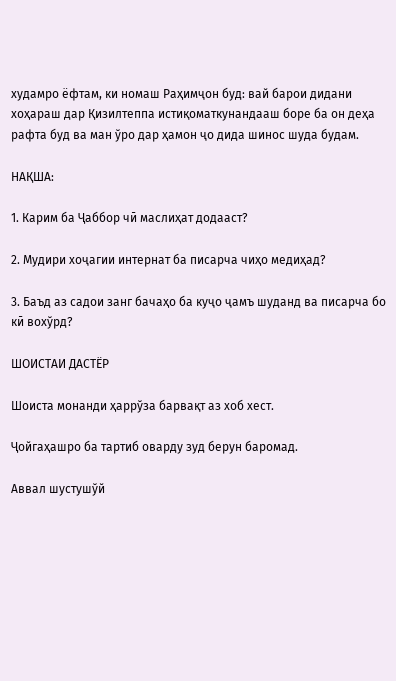худамро ёфтам, ки номаш Раҳимҷон буд: вай барои дидани хоҳараш дар Қизилтеппа истиқоматкунандааш боре ба он деҳа рафта буд ва ман ўро дар ҳамон ҷо дида шинос шуда будам.

НАҚША:

1. Карим ба Ҷаббор чӣ маслиҳат додааст?

2. Мудири хоҷагии интернат ба писарча чиҳо медиҳад?

3. Баъд аз садои занг бачаҳо ба куҷо ҷамъ шуданд ва писарча бо кӣ вохўрд?

ШОИСТАИ ДАСТЁР

Шоиста монанди ҳаррўза барвақт аз хоб хест.

Ҷойгаҳашро ба тартиб оварду зуд берун баромад.

Аввал шустушўй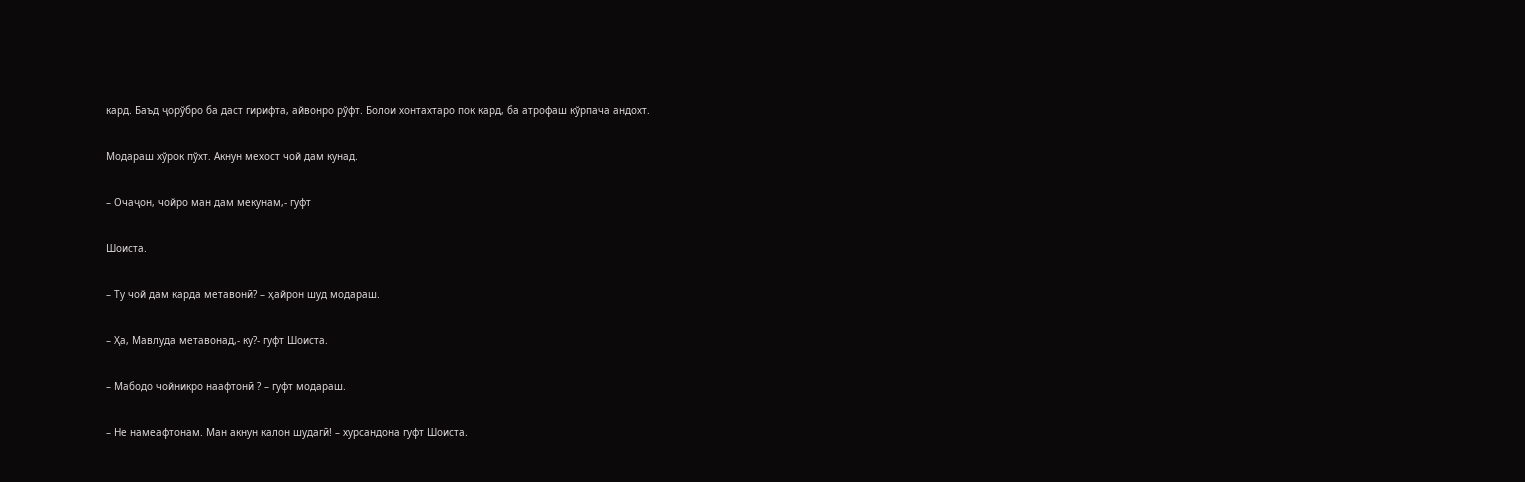кард. Баъд ҷорўбро ба даст гирифта, айвонро рўфт. Болои хонтахтаро пок кард, ба атрофаш кўрпача андохт.

Модараш хўрок пўхт. Акнун мехост чой дам кунад.

– Очаҷон, чойро ман дам мекунам,- гуфт

Шоиста.

– Ту чой дам карда метавонӣ? – ҳайрон шуд модараш.

– Ҳа, Мавлуда метавонад,- ку?- гуфт Шоиста.

– Мабодо чойникро наафтонӣ ? – гуфт модараш.

– Не намеафтонам. Ман акнун калон шудагӣ! – хурсандона гуфт Шоиста.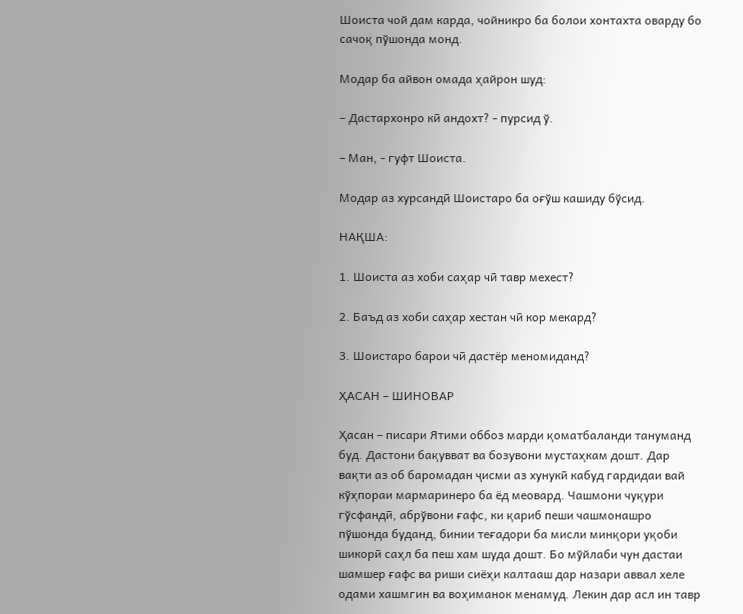Шоиста чой дам карда, чойникро ба болои хонтахта оварду бо сачоқ пўшонда монд.

Модар ба айвон омада ҳайрон шуд:

– Дастархонро кӣ андохт? - пурсид ў.

– Ман, - гуфт Шоиста.

Модар аз хурсандӣ Шоистаро ба оғўш кашиду бўсид.

НАҚША:

1. Шоиста аз хоби саҳар чӣ тавр мехест?

2. Баъд аз хоби саҳар хестан чӣ кор мекард?

3. Шоистаро барои чӣ дастёр меномиданд?

ҲАСАН – ШИНОВАР

Ҳасан – писари Ятими оббоз марди қоматбаланди тануманд буд. Дастони бақувват ва бозувони мустаҳкам дошт. Дар вақти аз об баромадан ҷисми аз хунукӣ кабуд гардидаи вай кўҳпораи мармаринеро ба ёд меовард. Чашмони чуқури гўсфандӣ, абрўвони ғафс, ки қариб пеши чашмонашро пўшонда буданд, бинии теғадори ба мисли минқори уқоби шикорӣ саҳл ба пеш хам шуда дошт. Бо мўйлаби чун дастаи шамшер ғафс ва риши сиёҳи калтааш дар назари аввал хеле одами хашмгин ва воҳиманок менамуд. Лекин дар асл ин тавр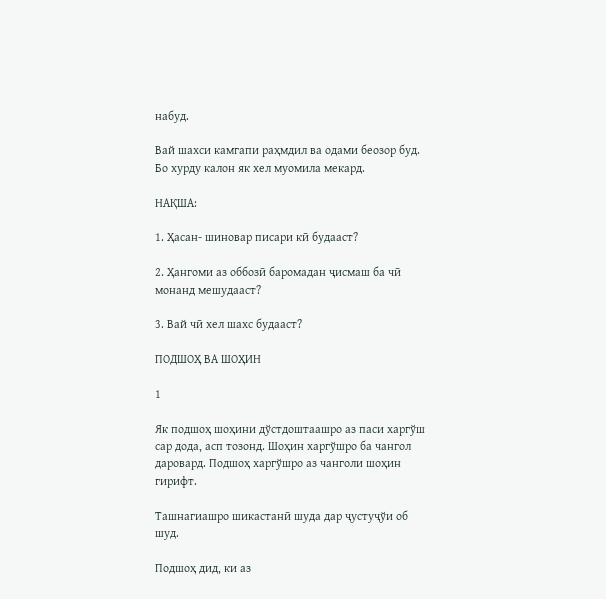набуд.

Вай шахси камгапи раҳмдил ва одами беозор буд. Бо хурду калон як хел муомила мекард.

НАҚША:

1. Ҳасан- шиновар писари кӣ будааст?

2. Ҳангоми аз оббозӣ баромадан ҷисмаш ба чӣ монанд мешудааст?

3. Вай чӣ хел шахс будааст?

ПОДШОҲ ВА ШОҲИН

1

Як подшоҳ шоҳини дўстдоштаашро аз паси харгўш сар дода, асп тозонд. Шоҳин харгўшро ба чангол даровард. Подшоҳ харгўшро аз чанголи шоҳин гирифт.

Ташнагиашро шикастанӣ шуда дар ҷустуҷўи об шуд.

Подшоҳ дид, ки аз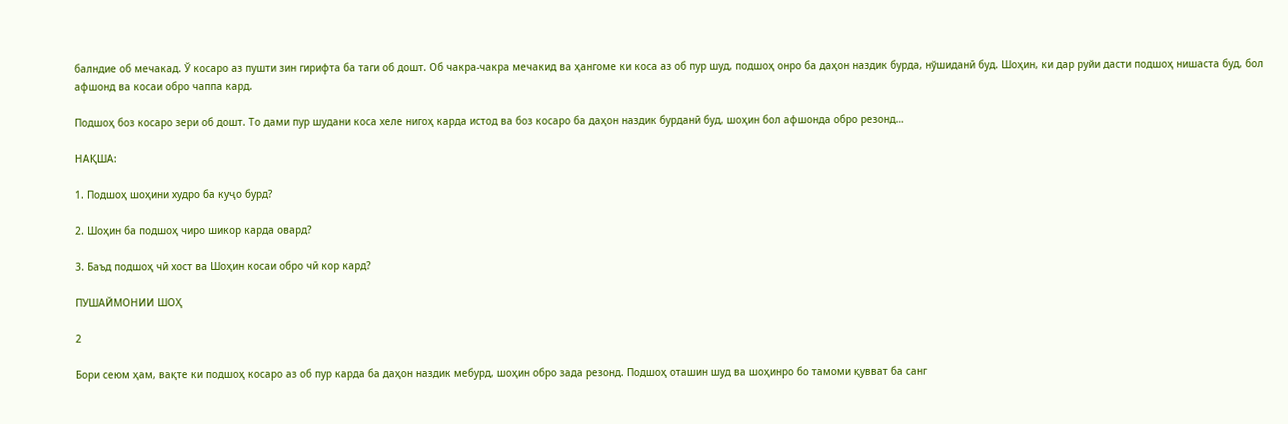балндие об мечакад. Ў косаро аз пушти зин гирифта ба таги об дошт. Об чакра-чакра мечакид ва ҳангоме ки коса аз об пур шуд, подшоҳ онро ба даҳон наздик бурда, нўшиданӣ буд. Шоҳин, ки дар руйи дасти подшоҳ нишаста буд, бол афшонд ва косаи обро чаппа кард.

Подшоҳ боз косаро зери об дошт. То дами пур шудани коса хеле нигоҳ карда истод ва боз косаро ба даҳон наздик бурданӣ буд, шоҳин бол афшонда обро резонд…

НАҚША:

1. Подшоҳ шоҳини худро ба куҷо бурд?

2. Шоҳин ба подшоҳ чиро шикор карда овард?

3. Баъд подшоҳ чӣ хост ва Шоҳин косаи обро чӣ кор кард?

ПУШАЙМОНИИ ШОҲ

2

Бори сеюм ҳам, вақте ки подшоҳ косаро аз об пур карда ба даҳон наздик мебурд, шоҳин обро зада резонд. Подшоҳ оташин шуд ва шоҳинро бо тамоми қувват ба санг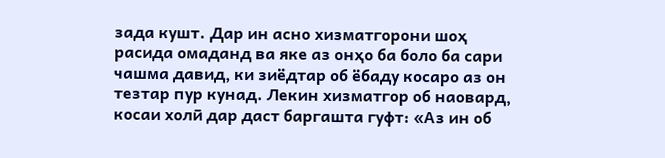зада кушт. Дар ин асно хизматгорони шоҳ расида омаданд ва яке аз онҳо ба боло ба сари чашма давид, ки зиёдтар об ёбаду косаро аз он тезтар пур кунад. Лекин хизматгор об наовард, косаи холӣ дар даст баргашта гуфт: «Аз ин об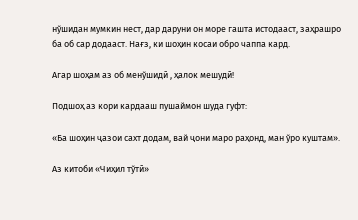нўшидан мумкин нест, дар даруни он море гашта истодааст, заҳрашро ба об сар додааст. Нағз, ки шоҳин косаи обро чаппа кард.

Агар шоҳам аз об менўшидӣ , ҳалок мешудӣ!

Подшоҳ аз кори кардааш пушаймон шуда гуфт:

«Ба шоҳин ҷазои сахт додам, вай ҷони маро раҳонд, ман ўро куштам».

Аз китоби «Чиҳил тўтӣ»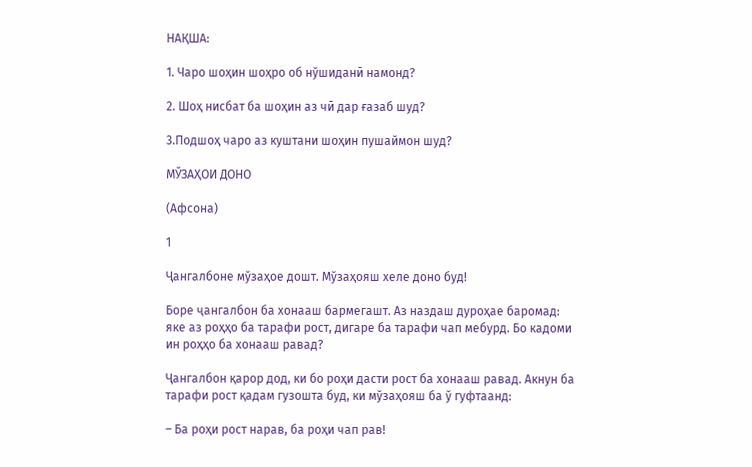НАҚША:

1. Чаро шоҳин шоҳро об нўшиданӣ намонд?

2. Шоҳ нисбат ба шоҳин аз чӣ дар ғазаб шуд?

3.Подшоҳ чаро аз куштани шоҳин пушаймон шуд?

МЎЗАҲОИ ДОНО

(Афсона)

1

Ҷангалбоне мўзаҳое дошт. Мўзаҳояш хеле доно буд!

Боре ҷангалбон ба хонааш бармегашт. Аз наздаш дуроҳае баромад: яке аз роҳҳо ба тарафи рост, дигаре ба тарафи чап мебурд. Бо кадоми ин роҳҳо ба хонааш равад?

Ҷангалбон қарор дод, ки бо роҳи дасти рост ба хонааш равад. Акнун ба тарафи рост қадам гузошта буд, ки мўзаҳояш ба ў гуфтаанд:

– Ба роҳи рост нарав, ба роҳи чап рав!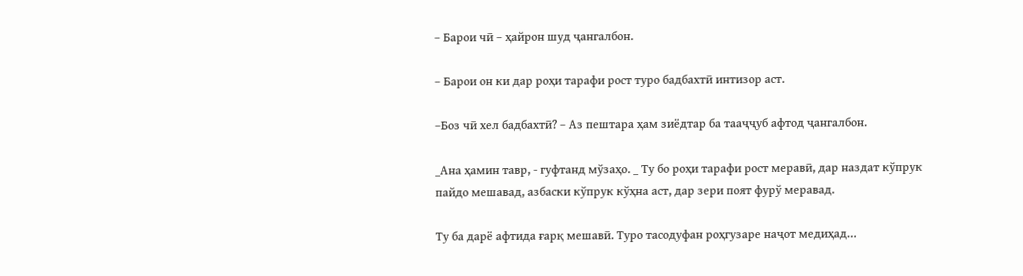– Барои чӣ – ҳайрон шуд ҷангалбон.

– Барои он ки дар роҳи тарафи рост туро бадбахтӣ интизор аст.

–Боз чӣ хел бадбахтӣ? – Аз пештара ҳам зиёдтар ба тааҷҷуб афтод ҷангалбон.

_Ана ҳамин тавр, - гуфтанд мўзаҳо. _ Ту бо роҳи тарафи рост меравӣ, дар наздат кўпрук пайдо мешавад, азбаски кўпрук кўҳна аст, дар зери поят фурў меравад.

Ту ба дарё афтида ғарқ мешавӣ. Туро тасодуфан роҳгузаре наҷот медиҳад…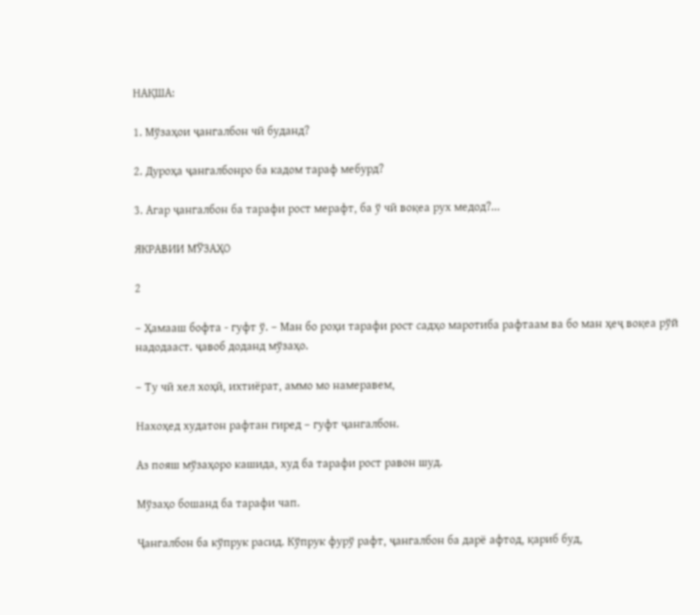НАҚША:

1. Мўзаҳои ҷангалбон чӣ буданд?

2. Дуроҳа ҷангалбонро ба кадом тараф мебурд?

3. Агар ҷангалбон ба тарафи рост мерафт, ба ў чӣ воқеа рух медод?...

ЯКРАВИИ МЎЗАҲО

2

– Ҳамааш бофта - гуфт ў. – Ман бо роҳи тарафи рост садҳо маротиба рафтаам ва бо ман ҳеҷ воқеа рўй надодааст. ҷавоб доданд мўзаҳо.

– Ту чӣ хел хоҳӣ, ихтиёрат, аммо мо намеравем,

Нахоҳед худатон рафтан гиред – гуфт ҷангалбон.

Аз пояш мўзаҳоро кашида, худ ба тарафи рост равон шуд.

Мўзаҳо бошанд ба тарафи чап.

Ҷангалбон ба кўпрук расид. Кўпрук фурў рафт, ҷангалбон ба дарё афтод, қариб буд,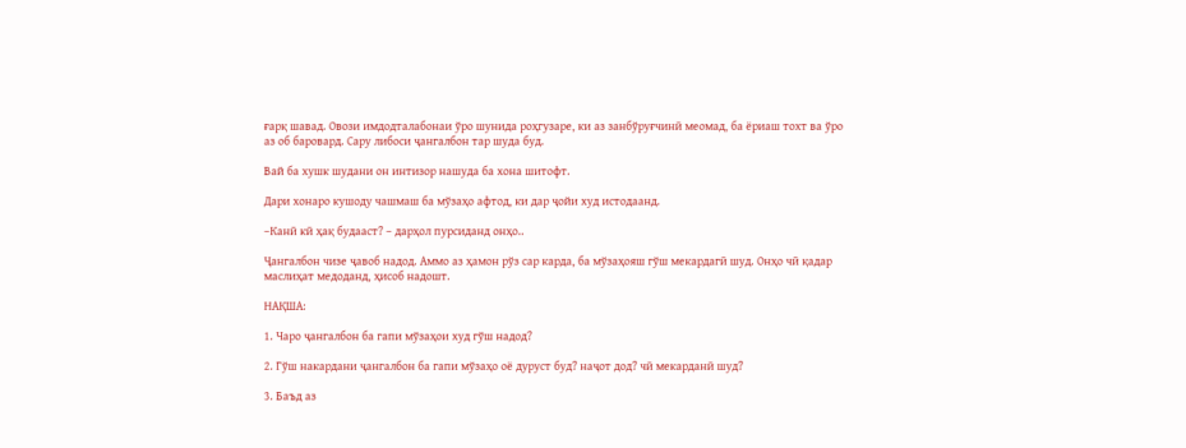ғарқ шавад. Овози имдодталабонаи ўро шунида роҳгузаре, ки аз занбўруғчинӣ меомад, ба ёриаш тохт ва ўро аз об баровард. Сару либоси ҷангалбон тар шуда буд.

Вай ба хушк шудани он интизор нашуда ба хона шитофт.

Дари хонаро кушоду чашмаш ба мўзаҳо афтод, ки дар ҷойи худ истодаанд.

–Канӣ кӣ ҳақ будааст? – дарҳол пурсиданд онҳо..

Ҷангалбон чизе ҷавоб надод. Аммо аз ҳамон рўз сар карда, ба мўзаҳояш гўш мекардагӣ шуд. Онҳо чӣ қадар маслиҳат медоданд, ҳисоб надошт.

НАҚША:

1. Чаро ҷангалбон ба гапи мўзаҳои худ гўш надод?

2. Гўш накардани ҷангалбон ба гапи мўзаҳо оё дуруст буд? наҷот дод? чӣ мекарданӣ шуд?

3. Баъд аз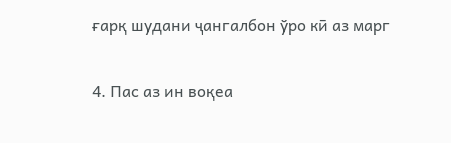ғарқ шудани ҷангалбон ўро кӣ аз марг

4. Пас аз ин воқеа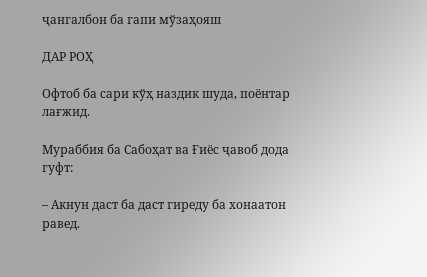ҷангалбон ба гапи мўзаҳояш

ДАР РОҲ

Офтоб ба сари кўҳ наздик шуда, поёнтар лағжид.

Мураббия ба Сабоҳат ва Ғиёс ҷавоб дода гуфт:

– Акнун даст ба даст гиреду ба хонаатон равед.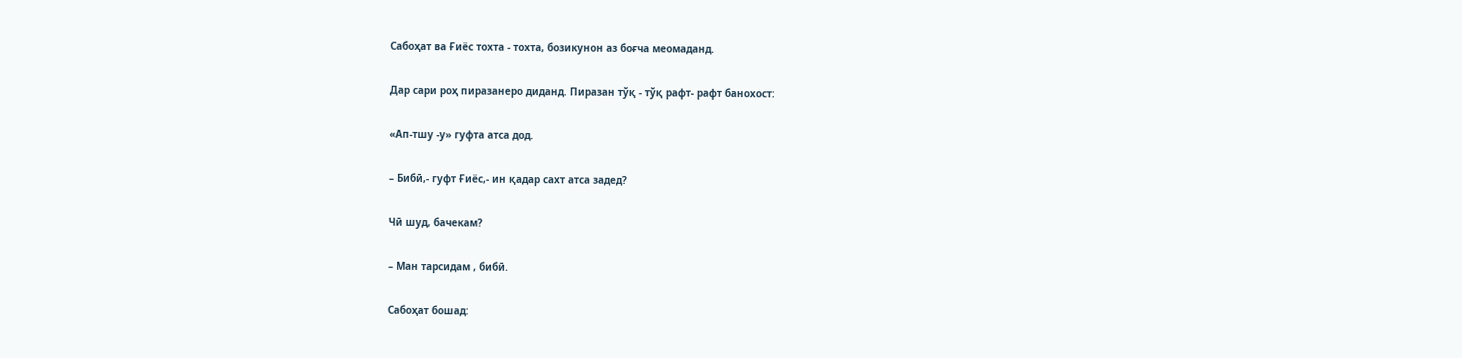Сабоҳат ва Ғиёс тохта - тохта, бозикунон аз боғча меомаданд.

Дар сари роҳ пиразанеро диданд. Пиразан тўқ - тўқ рафт- рафт банохост:

«Ап-тшу -у» гуфта атса дод.

– Бибӣ,- гуфт Ғиёс,- ин қадар сахт атса задед?

Чӣ шуд, бачекам?

– Ман тарсидам , бибӣ.

Сабоҳат бошад: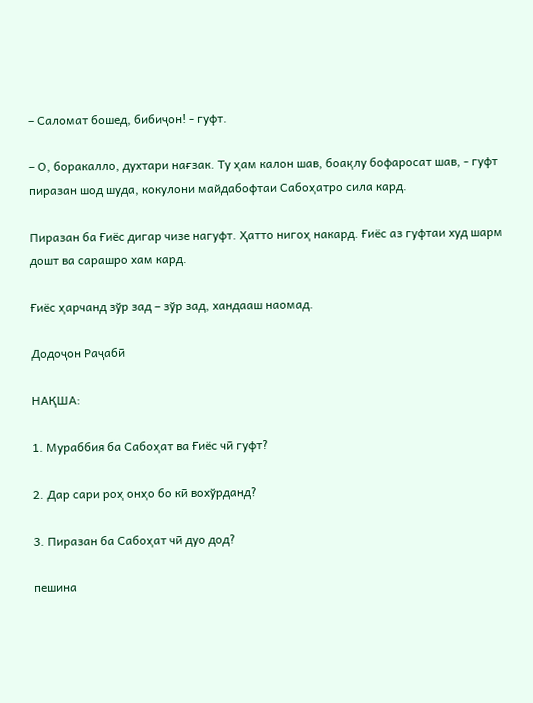– Саломат бошед, бибиҷон! - гуфт.

– О, боракалло, духтари нағзак. Ту ҳам калон шав, боақлу бофаросат шав, - гуфт пиразан шод шуда, кокулони майдабофтаи Сабоҳатро сила кард.

Пиразан ба Ғиёс дигар чизе нагуфт. Ҳатто нигоҳ накард. Ғиёс аз гуфтаи худ шарм дошт ва сарашро хам кард.

Ғиёс ҳарчанд зўр зад – зўр зад, хандааш наомад.

Додоҷон Раҷабӣ

НАҚША:

1. Мураббия ба Сабоҳат ва Ғиёс чӣ гуфт?

2. Дар сари роҳ онҳо бо кӣ вохўрданд?

3. Пиразан ба Сабоҳат чӣ дуо дод?

пешина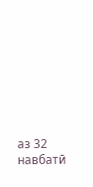аз 32
навбатӣ